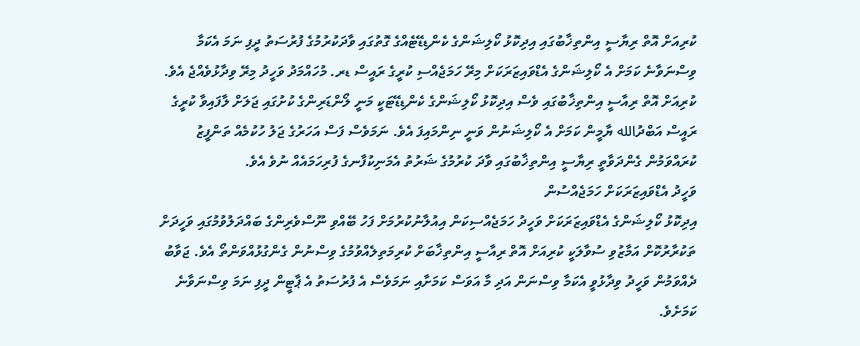ކުރިއަށް އޮތް ރިޔާސީ އިންތިޚާބުގައި އިދިކޮޅު ކޯލިޝަންގެ ކެންޑިޑޭޓެއްގެ ގޮތުގައި ވާދަކުރުމުގެ ފުރުސަތު ދީފި ނަމަ އެކަމާ ވިސްނަވާނެ ކަމަށް އެ ކޯލިޝަންގެ އެޑްވައިޒަރަކަށް މިރޭ ހަމަޖެއްސި ކުރީގެ ރައީސް ޑރ. މުހައްމަދު ވަހީދު މިރޭ ވިދާޅުވެއްޖެ އެވެ.
ކުރިއަށް އޮތް ރިއާސީ އިންތިޚާބުގައި ވެސް އިދިކޮޅު ކޯލިޝަންގެ ކެންޑިޑޭޓަކީ މަނީ ލޯންޑަރިންގެ ކުށުގައި ޖަލަށް ލާފައިވާ ކުރީގެ ރައީސް އަބްދުالله ޔާމީން ކަމަށް އެ ކޯލިޝަނުން ވަނީ ނިންމައިފަ އެވެ. ނަމަވެސް ފަސް އަހަރުގެ ޖަލު ހުކުމެއް ތަންފީޒު ކުރައްވަމުން ގެންދަވާތީ ރިޔާސީ އިންތިޚާބުގައި ވާދަ ކުރުމުގެ ޝަރުތު އެމަނިކުފާނގެ ފުރިހަމައެއް ނުވެ އެވެ.
ވަހީދު އެޑްވައިޒަރަކަށް ހަމަޖެއްސުން
އިދިކޮޅު ކޯލިޝަންގެ އެޑްވައިޒަރަކަށް ވަހީދު ހަމަޖެއްސިކަން އިއުލާނުކުރުމަށް ފަހު ބޭއްވި ނޫސްވެރިންގެ ބައްދަލުވުމުގައި ވަހީދަށް ތަކުރާރުކޮށް އަމާޒުވި ސުވާލަކީ ކުރިއަށް އޮތް ރިއާސީ އިންތިޚާބަށް ކުރިމަތިލެއްވުމުގެ ވިސްނުން ގެންގުޅުއްވަންތޯ އެވެ. ޖަވާބު ދެއްވަމުން ވަހީދު ވިދާޅުވީ އެކަމާ ވިސްނަން އަދި މާ އަވަސް ކަމަށާއި ނަމަވެސް އެ ފުރުސަތު އެ ޕާޓީން ދީފި ނަމަ ވިސްނަވާނެ ކަމަށެވެ.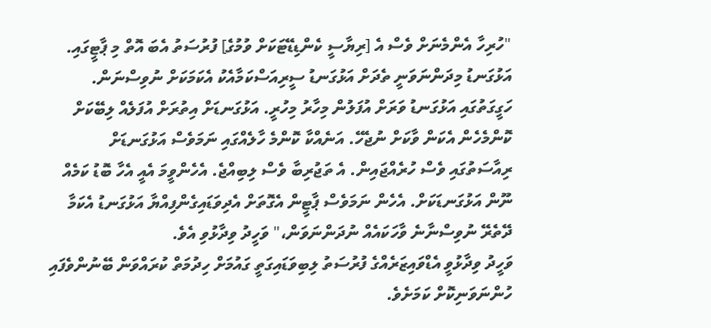"ހުރިހާ އެންމެނަށް ވެސް އެ [ރިޔާސީ ކެންޑިޑޭޓަކަށް ވުމުގެ] ފުރުސަތު އެބަ އޮތް މި ޕާޓީގައި. އަޅުގަނޑު މިދަންނަވަނީ ތެދަށް އަޅުގަނޑު ސީރިއަސްކަމާއެކު އެކަމަކަށް ނުވިސްނަން. ހަގީގަތުގައި އަޅުގަނޑު ވަރަށް އުފަލުން މިހާރު މިހުރީ. އަޅުގަނޑަށް އިތުރަށް އުފަލެއް ލިބޭކަށް ކޮންމެހެން އެކަން ވާކަށް ނުޖެހޭ. އަނެއްކާ ކޮންމެ ހާލެއްގައި ނަމަވެސް އަޅުގަނޑަށް ރިއާސަތުގައި ވެސް ހުރެއްޖައިން. އެ ތަޖުރިބާ ވެސް ލިބިއްޖެ. އެހެންވީމަ އެއީ އެހާ ބޮޑު ކަމެއް ނޫން އަޅުގަނޑަކަށް. އެހެން ނަމަވެސް ޕާޓީން އެގޮތަށް އެދިވަޑައިގެންފިއްޔާ އަޅުގަނޑު އެކަމާ ދޭތެރޭ ނުވިސްނާނެ ވާހަކައެއް ނުދަންނަވަން،" ވަހީދު ވިދާޅުވި އެވެ.
ވަހީދު ވިދާޅުވީ އެޑްވައިޒަރެއްގެ ފުރުސަތު ލިބިވަޑައިގަތީ ގައުމަށް ހިދުމަތް ކުރައްވަން ބޭނުންވެފައި ހުންނަވަނިކޮށް ކަމަށެވެ.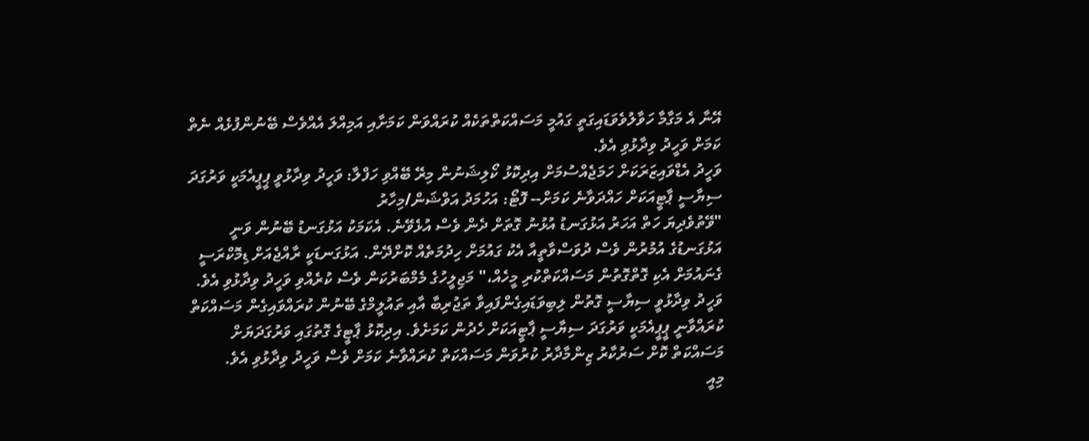އޭނާ އެ މަގާމާ ހަވާލުވެވަޑައިގަތީ ގައުމީ މަސައްކަތްތަކެއް ކުރައްވަން ކަމަށާއި އަމިއްލަ އެއްވެސް ބޭނުންފުޅެއް ނެތް ކަމަށް ވަހީދު ވިދާޅުވި އެވެ.
ވަހީދު އެޑްވައިޒަރަކަށް ހަމަޖެއްސުމަށް އިދިކޮޅު ކޯލިޝަނުން މިރޭ ބޭއްވި ހަފްލާ: ވަހީދު ވިދާޅުވީ ޕީޕީއެމަކީ ވަރުގަދަ ސިޔާސީ ޕާޓީއަކަށް ހައްދަވާނެ ކަމަށް-- ފޮޓޯ: އަހުމަދު އަވްޝަން/މިހާރު
"ވޭތުވެދިޔަ ހަތް އަހަރު އަޅުގަނޑު އުޅުނު ގޮތަށް ދެން ވެސް އުޅެވޭނެ. އެކަމަކު އަޅުގަނޑު ބޭނުން ވަނީ އަޅުގަނޑުގެ އުމުރުން ވެސް ދުވަސްވާތީއާ އެކު ގައުމަށް ހިދުމަތެއް ކޮށްދޭން. އަޅުގަނޑަކީ ރާއްޖެއަށް ޑިމޮކްރަސީ ގެނައުމަށް އެކި ގޮތްގޮތުން މަސައްކަތްކުރި މީހެއް،" މަޖިލީހުގެ މެމްބަރުކަން ވެސް ކުރެއްވި ވަހީދު ވިދާޅުވި އެވެ.
ވަހީދު ވިދާޅުވީ ސިޔާސީ ގޮތުން ލިބިވަޑައިގެންފައިވާ ތަޖުރިބާ އާއި ތައުލީމްގެ ބޭނުން ކުރައްވައިގެން މަސައްކަތް ކުރައްވާނީ ޕީޕީއެމަކީ ވަރުގަދަ ސިޔާސީ ޕާޓީއަކަށް ހެދުން ކަމަށެވެ. އިދިކޮޅު ޕާޓީގެ ގޮތުގައި ވަރުގަދަޔަށް މަސައްކަތް ކޮށް ސަރުކާރު ޒިންމާދާރު ކުރުވަން މަސައްކަތް ކުރައްވާނެ ކަމަށް ވެސް ވަހީދު ވިދާޅުވި އެވެ.
މިއީ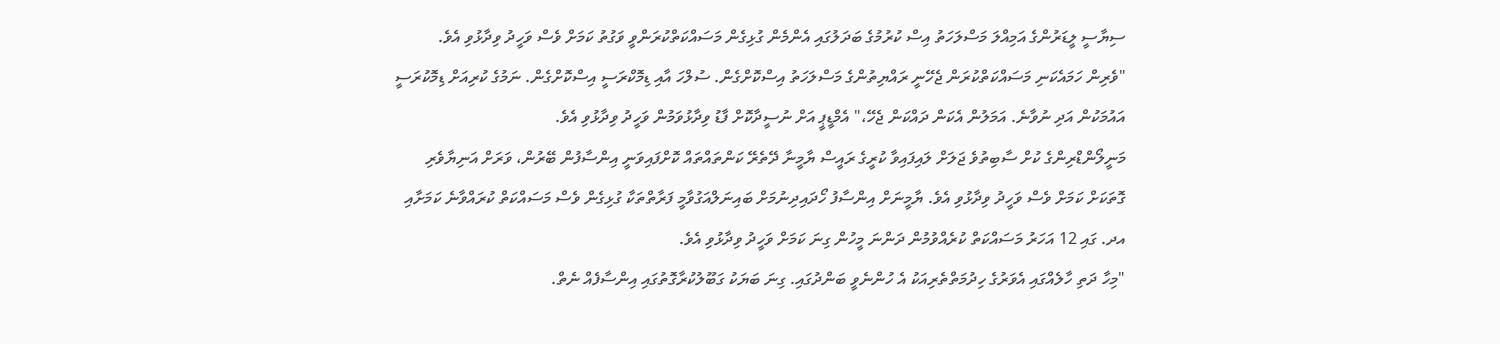ސިޔާސީ ލީޑަރުންގެ އަމިއްލަ މަސްލަހަތު އިސް ކުރުމުގެ ބަދަލުގައި އެންމެން ގުޅިގެން މަސައްކަތްކުރަންވީ ވަގުތު ކަމަށް ވެސް ވަހީދު ވިދާޅުވި އެވެ.
"ވެރިން ހަމައެކަނި މަސައްކަތްކުރަން ޖެހޭނީ ރައްޔިތުންގެ މަސްލަހަތު އިސްކޮށްގެން. ސުލްހަ އާއި ޑިމޮކްރަސީ އިސްކޮށްގެން. ނަމުގެ ކުރިއަށް ޑިމޮކުރަސީ އައުމަކުން އަދި ނުވާނެ. އަމަލުން އެކަން ދައްކަން ޖެހޭ،" އެމްޑީޕީ އަށް ނުސީދާކޮށް ފާޑު ވިދާޅުވަމުން ވަހީދު ވިދާޅުވި އެވެ.
މަނީލޯންޑްރިންގެ ކުށް ސާބިތުވެ ޖަލަށް ލައިފައިވާ ކުރީގެ ރައީސް ޔާމީނާ ދޭތެރޭ ކަންތައްތައް ކޮށްފައިވަނީ އިންސާފުން ބޭރުން، ވަރަށް އަނިޔާވެރި ގޮތަކަށް ކަމަށް ވެސް ވަހީދު ވިދާޅުވި އެވެ. ޔާމީނަށް އިންސާފު ހޯދައިދިނުމަށް ބައިނަލްއަގުވާމީ ފަރާތްތަކާ ގުޅިގެން ވެސް މަސައްކަތް ކުރައްވާނެ ކަމަށާއި އދ. ގައި 12 އަހަރު މަސައްކަތް ކުރެއްވުމުން ދަންނަ މީހުން ގިނަ ކަމަށް ވަހީދު ވިދާޅުވި އެވެ.
"މިހާ ދަތި ހާލެއްގައި އެވަރުގެ ހިދުމަތްތެރިއަކު އެ ހުންނެވީ ބަންދުގައި. ގިނަ ބަޔަކު ގަބޫލުކުރާގޮތުގައި އިންސާފެއް ނެތް.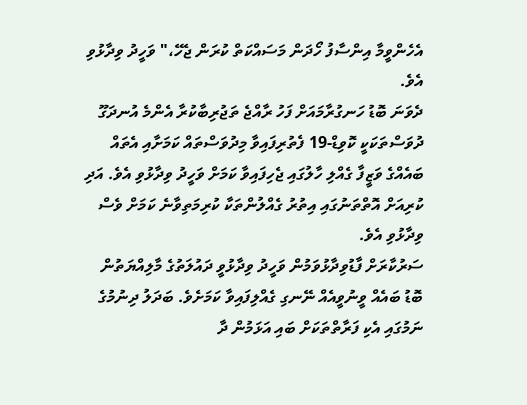އެހެންވީމާ އިންސާފު ހޯދަން މަސައްކަތް ކުރަން ޖެހޭ،" ވަހީދު ވިދާޅުވި އެވެ.
ދެވަނަ ބޮޑު ހަނގުރާމައަށް ފަހު ރާއްޖެ ތަޖުރިބާކުރާ އެންމެ އުނދަގޫ ދުވަސްތަކަކީ ކޮވިޑް-19 ފެތުރިފައިވާ މިދުވަސްތައް ކަމަށާއި އެތައް ބައެއްގެ ވަޒީފާ ގެއްލި ހާލުގައި ޖެހިފައިވާ ކަމަށް ވަހީދު ވިދާޅުވި އެވެ. އަދި ކުރިއަށް އޮތްތަނުގައި އިތުރު ގެއްލުންތަކާ ކުރިމަތިވާނެ ކަމަށް ވެސް ވިދާޅުވި އެވެ.
ސަރުކާރަށް ފާޑުވިދާޅުވަމުން ވަހީދު ވިދާޅުވީ ދައުލަތުގެ މާލިއްޔަތުން ބޮޑު ބައެއް ވީނުވީއެއް ނޭނގި ގެއްލިފައިވާ ކަމަށެވެ. ބަދަލު ދިނުމުގެ ނަމުގައި އެކި ފަރާތްތަކަށް ބައި އަޅަމުން ދާ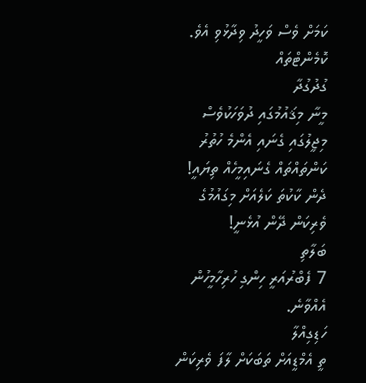ކަމަށް ވެސް ވަހީދު ވިދާޅުވި އެވެ.
ކޮމެންޓްތައް
ގުދުގުދާ
މީނާ މިޤައުމުގައި ދުވަހަކުވެސް މިޖީލުގައި ގެނައި އެންމެ ހުތުރު ކަންތައްތައް ގެނައިމީހެއް ތިޔައީ! ދެން ކާކުތަ ކަލެއަށް މިގައުމުގެ ވެރިކަން ދޭން އުޅެނީ!
ބަލާތި
7 ފެބްރުއަރީ ހިންގި ހުރިހާމީހުން އެއްވާނެ.
ހަޑިގިއްލާ
ތީ އެމްޑީއަށް ތަބަކަށް ލާފަ ވެރިކަން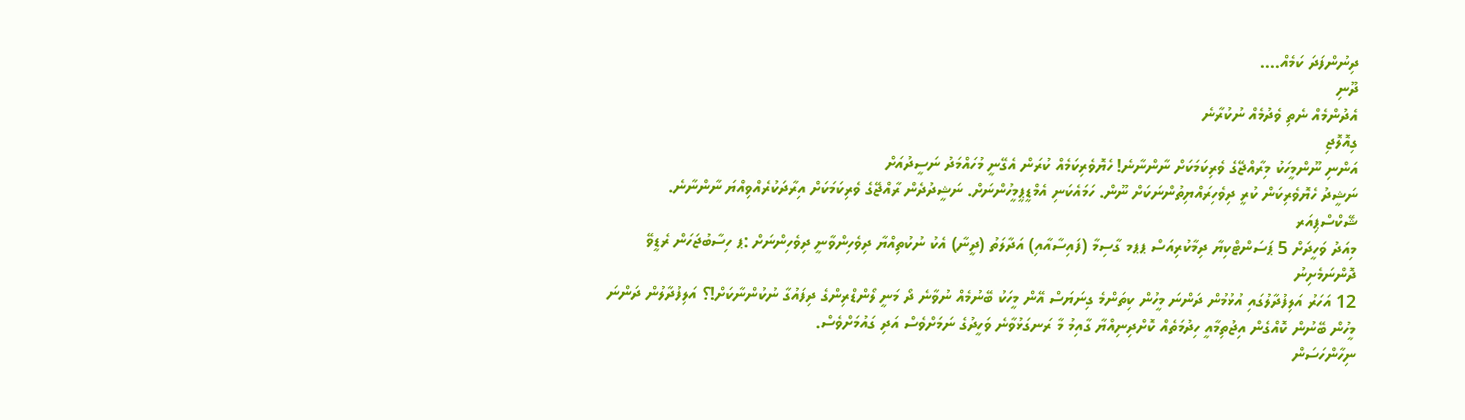ދިނުންފަދަ ކަމެއް....
ދޫނި
އެދުންމެއް ނެތި ވެދުމެއް ނުކުރާނެ
ގިއޮލޮޖި
އަންނި ނޫންމީހަކު މިރާއްޖޭގެ ވެރިކަމަކަށް ނާންނާނެ! ހެޔޮވެރިކަމެއް ކުރަން އެގޭނީ މުހައްމަދު ނަސީދުއަށް
ނަޝީދު ހެޔޮވެރިކަން ކުރީ ދިވެހިރައްޔިތުންނަކަށް ނޫން. ހަމައެކަނި އެމްޑީޕީމީހުންނަށް. ނަޝީދުދެން ރާއްޖޭގެ ވެރިކަމަކަށް އިރާދަކުރެއްވިއްޔަ ނާންނާނެ.
ޝޭކްސްޕިއަރ
މިއަދު ވަހީދަށް 5 ޕަސަންޓްކިޔާ ދިމާކުރިއަސް ޕޕމ ގާސިމާ (ފައިސާއާއި) އަދާލަތު (ދީނާ) އެކު ނުކުތިއްޔާ ދިވެހިންވާނީ ދިވެހިންނަށް :ޕ ހިސާބުޖަހަން ރެޑީވޭ
ދޮންނަމެށިނު
12 އަހަރު އަލިފުދާލުގައި އުޅުމުން ދަންނަ މީހުން ކިތަންމެ ގިނަޔަސް އޭން މީހަކު ބޭނުމެއް ނުވާނެ ދޯ މަނީ ލޯންޑްރިންގެ ދިފައުގާ ނުކުންނާކަށް!؟ އަލިފުދާލުން ދަންނަ މީހުން ބޭނުން ކޮއްގެން އިޖުތިމާއީ ހިދުމަތެއް ކޮށްދިނިއްޔާ ގާއިމު މާ ރަނގަޅުވާނެ ވަހީދުގެ ނަމަށްވެސް އަދި ގައުމަށްވެސް.
ނިހާންހަސަން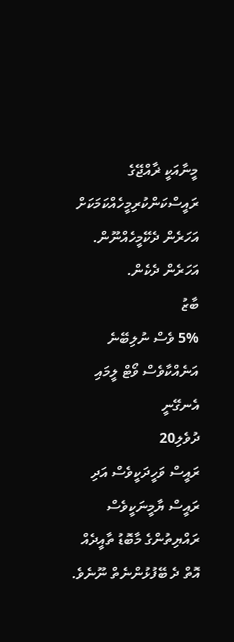މީނާއަކީ ޜާއްޖޭގެ ރައީސްކަންކުރިމީހެއްކަމަކަށް އަހަރެން ދެކޭމީހެއްނޫން.
އަހަރެން ދެކެން.
ބާޒު
5% ވެސް ނުލިބޭނެ
އަނެއްކާވެސް ވޯޓް ލީމައި އެނގޭނީ
ދުވެލި20
ރައީސް ވަހީދަކީވެސް އަދި ރައީސް ޔާމީނަކީވެސް ރައްޔިތުންގެ މާބޮޑު ތާއީދެއް އޮތް ދެ ބޭފުޅުންނެތް ނޫނެވެ.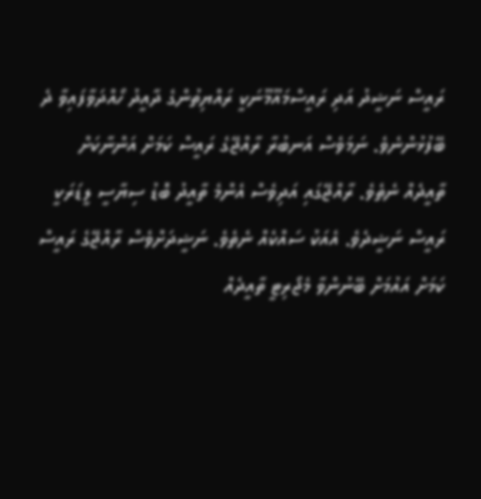ރައީސް ނަޝީދު އަދި ރައީސްމައޫމޫނަކީ ރައްޔިތުންގެ ދާއީދު ހޯއްދަވާފައިވާ ދެ ބޭފުޅުންނެވެ. ނަމަވެސް އަނބުރާ ރާއްޖޭގެ ރައީސް ކަމަށް އަންނާކަށް ތާއީދެއް ނެތެވެ. ރާއްޖޭގައި އަދިވެސް އެންމެ ތާއީދު ބޮޑު ސިޔާސީ ލީޑަރަކީ ރައީސް ނަޝީދެވެ. އެއަކު ސައްކެއް ނެތެވެ. ނަޝީދަށްވެސް ރާއްޖޭގެ ރައީސް ކަމަށް އައުމަށް ބޭނުންވާ މެޖޯރިޓީ ތާއީދެއް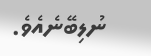ނުލިބޭނެއެވެ.